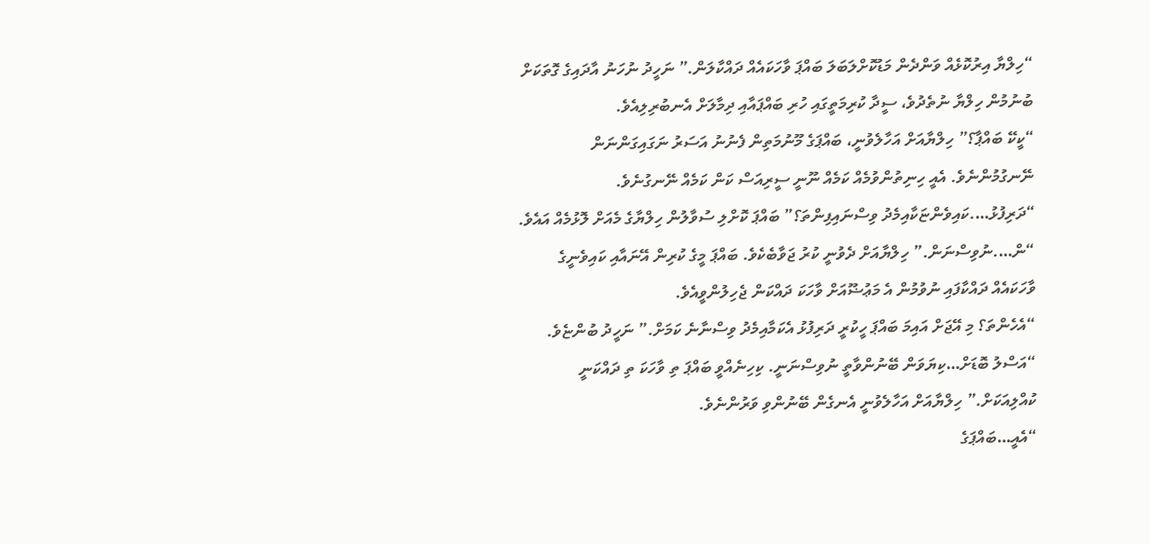“ހިލްޔާ އިރުކޮޅެއް ވަންދެން މަޑުކޮށްލަބަލަ ބައްޕަ ވާހަކައެއް ދައްކާލަން.” ނަހީދު ނުހަނު އާދައިގެ ގޮތަކަށް ބުނުމުން ހިލްޔާ ނުތެދުވެ، ސީދާ ކުރިމަތީގައި ހުރި ބައްޕައާއި ދިމާލަށް އެނބުރިލިއެވެ.
“ކީކޭ ބައްޕާ؟” ހިލްޔާއަށް އަހާލެވުނީ، ބައްޕަގެ މޫނުމަތިން ފެނުނު އަސަރު ނަގައިގަންނަން ނޭނގުމުންނެވެ. އެއީ ހިނިތުންވުމެއް ކަމެއް ނޫނީ ސީރިއަސް ކަން ކަމެއް ނޭނގުނެވެ.
“ދަރިފުޅު….ކައިވެންޏަކާއިމެދު ވިސްނައިފިންތަ؟” ބައްޕަ ކޮށްލި ސުވާލުން ހިލްޔާގެ މެއަށް ލޮޅުމެއް އައެވެ.
“ން….ނުވިސްނަން.” ހިލްޔާއަށް ދެވުނީ ކުރު ޖަވާބެކެވެ. ބައްޕަ މީގެ ކުރިން އޭނައާއި ކައިވެނީގެ ވާހަކައެއް ދައްކާފައި ނުވުމުން އެ މަޢުޟޫއަށް ވާހަކަ ދައްކަން ޖެހިލުންވީއެވެ.
“އެހެންތަ؟ މި އޭޖަށް އައިމަ ބައްޕަ ހީކުރީ ދަރިފުޅު އެކަމާއިމެދު ވިސްނާނެ ކަމަށް.” ނަހީދު ބުންޏެވެ.
“އަސްލު ބޮޑަށް…ކިޔަވަން ބޭނުންވާތީ ނުވިސްނަނީ. ކިހިނެއްވީ ބައްޕަ ތި ވާހަކަ ތި ދައްކަނީ ކުއްލިއަކަށް.” ހިލްޔާއަށް އަހާލެވުނީ އެނގެން ބޭނުންވި ވަރުންނެވެ.
“އެއީ…ބައްޕަގެ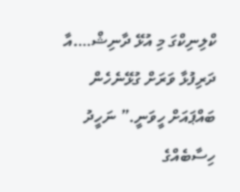ކްލިނިކްގަ މި އުޅޭ ދާނިޝް….އާ ދަރިފުޅާ ވަރަށް ގުޅޭނެހެން ބައްޕައަށް ހީވަނީ.” ނަހީދު ހިސާބެއްގެ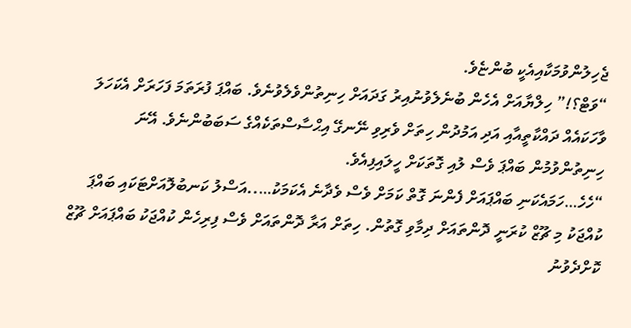ޖެހިލުންވުމަކާއިއެކީ ބުންޏެވެ.
“ވަޓް؟!” ހިލްޔާއަށް އެހެން ބުނެލެވުނުއިރު ގަދައަށް ހިނިތުންވެލެވުނެވެ. ބައްޕަ ފުރަތަމަ ފަހަރަށް އެކަހަލަ ވާހަކައެއް ދައްކާތީއާއި އަދި އަމުދުން ހިތަށް ވެރިވި ނޭނގޭ އިޙްސާސްތަކެއްގެ ސަބަބުންނެވެ. އޭނަ ހިނިތުންވުމުން ބައްޕަ ވެސް ލުއި ގޮތަކަށް ހީލައިފިއެވެ.
“ހެހެ…ހަމައެކަނި ބައްޕައަށް ފެންނަ ގޮތް ކަމަށް ވެސް ވެދާނެ އެކަމަކު…..އަސްލު ކަނބުލޮއަށްޓަކައި ބައްޕަ ކުއްޖަކު މި ޗޫޒް ކުރަނީ ދޮންތައަށް ދިމާވި ގޮތުން. ހިތަށް އަރާ ދޮންތައަށް ވެސް ފިރިހެން ކުއްޖަކު ބައްޕައަށް ޗޫޒް ކޮށްދެވުނު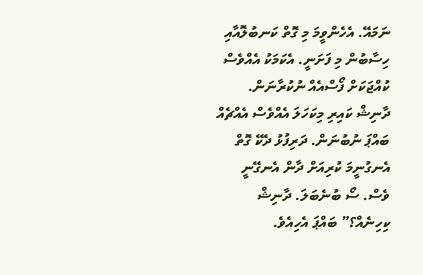ނަމައޭ. އެހެންވީމަ މި ގޮތް ކަނބުލޮއާއި ހިސާބުން މި ފަށަނީ. އެކަމަކު އެއްވެސް ކުއްޖަކަށް ފޯސްއެއް ނުކުރާނަން. ދާނިޝް ކައިރި މިކަހަލަ އެއްވެސް އެއްޗެއް ބައްޕަ ނުބުނަން. ދަރިފުޅު ދެކޭ ގޮތް އެނގުނީމަ ކުރިއަށް ދާން އެނގޭނީ ވެސް. ސޯ ބުނެބަލަ. ދާނިޝް ކިހިނެއް؟” ބައްޕަ އެހިއެވެ.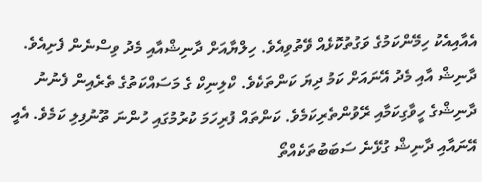އެއާއިއެކު ހިމޭންކަމުގެ ވަގުތުކޮޅެއް ވޭތުވިއެވެ. ހިލްޔާއަށް ދާނިޝްއާއި މެދު ވިސްނެން ފެށިއެވެ. ދާނިޝް އާއި މެދު އޭނައަށް ކަމު ދިޔަ ކަންތަކެވެ. ކްލިނިކް ގެ މަސައްކަތުގެ ތެރެއިން ފެނުނު ދާނިޝްގެ ހީވާގިކަމާއި ރޭވުންތެރިކަމެވެ. ކަންތައް ފުރިހަމަ ކުރުމުގައި ހުންނަ ތޫނުފިލި ކަމެވެ. އެއީ އޭނައާއި ދާނިޝް ގުޅޭނެ ސަބަބުތަކެއްތޯ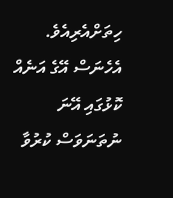ހިތަށްއެރިއެވެ. އެހެނަސް އޭގެ އަނެއް ކޮޅުގައި އޭނަ ނުތަނަވަސް ކުރުވާ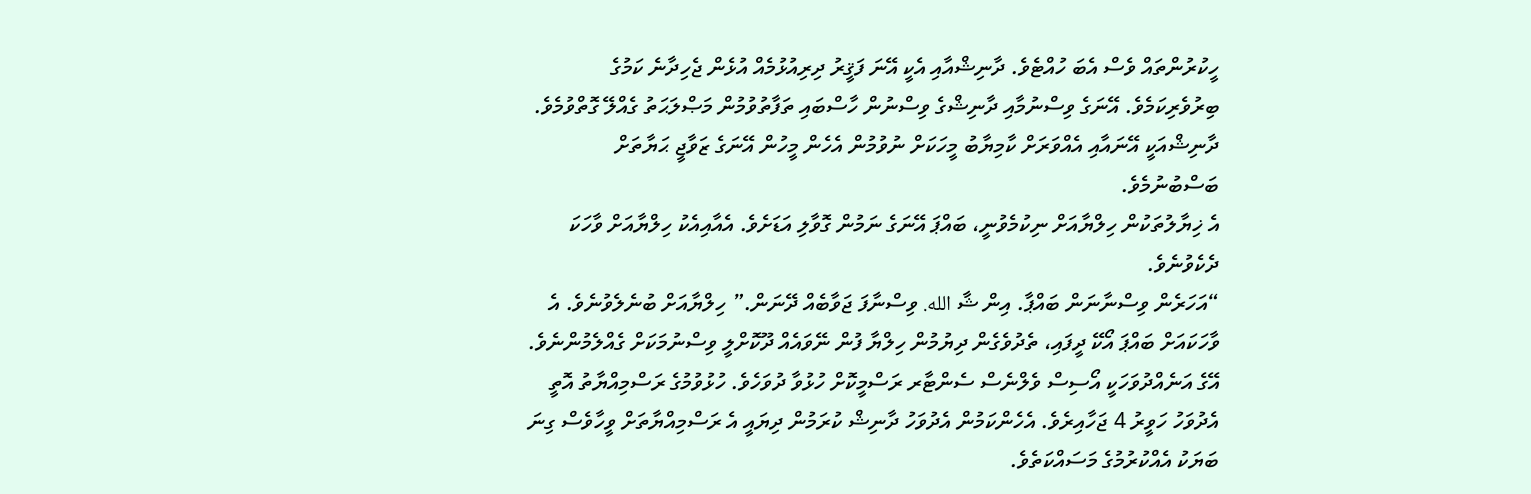ހީކުރުންތައް ވެސް އެބަ ހުއްޓެވެ. ދާނިޝްއާއި އެކީ އޭނަ ފަޤީރު ދިރިއުޅުމެއް އުޅެން ޖެހިދާނެ ކަމުގެ ބިރުވެރިކަމެވެ. އޭނަގެ ވިސްނުމާއި ދާނިޝްގެ ވިސްނުން ހާސްބައި ތަފާތުވުމުން މަޞްލަޙަތު ގެއްލޭ ގޮތްވުމެވެ. ދާނިޝްއަކީ އޭނައާއި އެއްވަރަށް ކާމިޔާބު މީހަކަށް ނުވުމުން އެހެން މީހުން އޭނަގެ ޒަވާޖީ ޙަޔާތަށް ބަސްބުނުމެވެ.
އެ ޚިޔާލުތަކުން ހިލްޔާއަށް ނިކުމެވުނީ، ބައްޕަ އޭނަގެ ނަމުން ގޮވާލި އަޑަށެވެ. އެއާއިއެކު ހިލްޔާއަށް ވާހަކަ ދެކެވުނެވެ.
“އަހަރެން ވިސްނާނަން ބައްޕާ. އިން ޝާ الله. ވިސްނާފަ ޖަވާބެއް ދޭނަން.” ހިލްޔާއަށް ބުނެލެވުނެވެ. އެ ވާހަކައަށް ބައްޕަ އޯކޭ ދީފައި، ތެދުވެގެން ދިޔުމުން ހިލްޔާ ފުން ނޭވައެއް ދޫކޮށްލީ ވިސްނުމަކަށް ގެއްލެމުންނެވެ.
އޭގެ އަނެއްދުވަހަކީ އޯސިސް ވެލްނެސް ސެންޓާރ ރަސްމީކޮށް ހުޅުވާ ދުވަހެވެ. ހުޅުވުމުގެ ރަސްމިއްޔާތު އޮތީ އެދުވަހު ހަވީރު 4 ޖަހާއިރެވެ. އެހެންކަމުން އެދުވަހު ދާނިޝް ކުރަމުން ދިޔައީ އެ ރަސްމިއްޔާތަށް ވީހާވެސް ގިނަ ބަޔަކު އެއްކުރުމުގެ މަސައްކަތެވެ.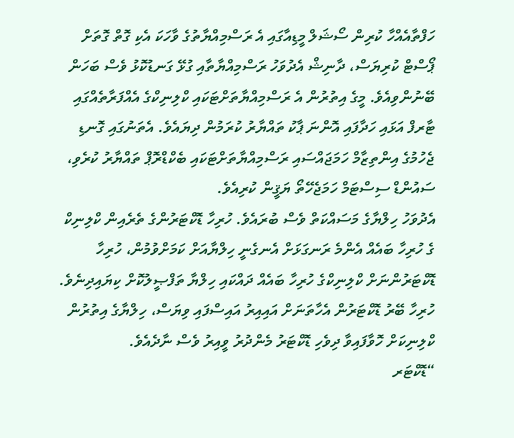ހަފްތާއެއްހާ ކުރިން ސޯޝަލް މީޑިއާގައި އެ ރަސްމިއްޔާތުގެ ވާހަކަ އެކި ގޮތް ގޮތަށް ޕޯސްޓް ކުރިޔަސް، ދާނިޝް އެދުވަހު ރަސްމިއްޔާތާއި ގުޅޭ ގަނޑުކޮޅު ވެސް ބަހަން ބޭނުންވިއެވެ. މީގެ އިތުރުން އެ ރަސްމިއްޔާތަށްޓަކައި ކްލިނިކްގެ އެއްފަރާތެއްގައި ޓާރފް އަޅައި ހަދާފައި އޮންނަ ޕާކު ތައްޔާރު ކުރަމުން ދިޔައެވެ. އެތަނުގައި ގޮނޑި ޖެހުމުގެ އިންތިޒާމް ހަމަޖައްސައި ރަސްމިއްޔާތަށްޓަކައި ބެކްޑްރޮޕް ތައްޔާރު ކުރެވި، ސައުންޑް ސިސްޓަމް ހަމަޖެހޭތޯ ޔަޤީން ކުރިއެވެ.
އެދުވަހު ހިލްޔާގެ މަސައްކަތް ވެސް ބުރައެވެ. ހުރިހާ ޑޮކްޓަރުންގެ ތެރެއިން ކްލިނިކް ގެ ހުރިހާ ބައެއް އެންމެ ރަނގަޅަށް އެނގެނީ ހިލްޔާއަށް ކަމަށްވުމުން، ހުރިހާ ޑޮކްޓަރުންނަށް ކްލިނިކްގެ ހުރިހާ ބައެއް ދައްކައި ހިލްޔާ ތަފްޞީލުކޮށް ކިޔައިދިނެވެ. ހުރިހާ ބޭރު ޑޮކްޓަރުން އެހާތަނަށް އައިއިރު އައިސްފައި ވިޔަސް، ހިލްޔާގެ އިތުރުން ކްލިނިކަށް ހޮވާފައިވާ ދިވެހި ޑޮކްޓަރު މެންދުރު ވީއިރު ވެސް ނާދެއެވެ.
“ޑޮކްޓަރ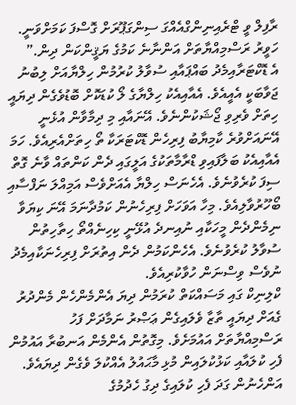ރާފިލް ވީ ޓްރެއިނިންގްއެއްގަ ސިންގަޕޫރަށް ގޮސްފަ ކަމަށްވަނީ. ހަވީރު ރަސްމިއްޔާތަށް އަންނާނެ ކަމުގެ ޔަޤީންކަން ދިން.”
އެ ޑޮކްޓަރާއިމެދު ބައްޕައާއި ސުވާލު ކުރުމުން ހިލްޔާއަށް ލިބުނު ޖަވާބަކީ އެއީއެވެ. އެއާއިއެކު ހިލްޔާގެ ލޯ ކުޑަކޮށް ބޮޑުވެގެން ދިޔައީ ހިތަށް ވެރިވި ޖޯޝަކުންނެވެ. އޭނައާއި މި ދިމާވާން އުޅެނީ އޭނައަށްވުރެ ކާމިޔާބު ފިރިހެން ޑޮކްޓަރަކާ ތޯ ހިތަށްއެރިއެވެ. ހަމަ އެއާއިއެކު ބަލާފައިވި ޑްރާމާތަކުގެ އަލީގައި ދެން ކަންތައް ވާނެ ގޮތް ސިފަ ކުރެވުނެވެ. އެހެނަސް ހިލްޔާ އެއަށްވެސް އަމިއްލަ ނަފްސާއި ބޯހޫރުވާލިއެވެ. މިހާ އަވަހަށް ފިރިހެނުން ކަމުދާނަމަ އޭނަ ކިޔަވާ ނިމެންދެން މީހަކާއި ނުއިނދެ އުޅޭނީ ކިހިނެއްތޯ ހިތާހިތުން ސުވާލު ކުރެވުނެވެ. އެހެންކަމުން ދެން އިތުރަށް ފިރިހެނަކާއިމެދު ނުވެސް ވިސްނަން ހުވާކުރިއެވެ.
ކްލިނިކް ގައި މަސައްކަތް ކުރަމުން ދިޔަ އެންމެންހެން މެންދުރު ގެއަށް ދިޔައީ ތާޒާ ވެލައިގެން ޢަޞްރު ނަމާދަށް ފަހު ރަސްމިއްޔާތަށް އައުމަށެވެ. މިގޮތުން އެންމެން އަނބުރާ އައުމުން ފެހި ކުލައާއި ކަޅުކުލައިން މުޅި މާޙައުލު އެއްކުލަ ވެގެން ދިޔައެވެ. އަންހެނުން ގަދަ ފެހި ކުލައިގެ ދިގު ހެދުމުގެ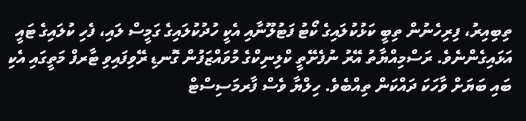ތިބިއިރު، ފިރިހެނުން ތިބީ ކަޅުކުލައިގެ ކޯޓު ފަޓުލޫނާއި އެކީ ހުދުކުލައިގެ ގަމީސް ލައި، ފެހި ކުލައިގެ ޓައީ އަޅައިގެންނެވެ. ރަސްމިއްޔާތު އޭރު ނުފެށޭތީ ކްލިނިކްގެ މުވައްޒަފުން ގޮނޑި ރޭވިފައިވި ޓާރފް މަތީގައި އެކި ބައި ބަޔަށް ވާހަކަ ދައްކަން ތިއްބެވެ. ހިލްޔާ ވެސް ފާރމަސިސްޓް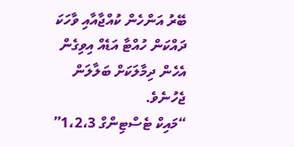ބޭރު އަންހެން ކުއްޖާއާއި ވާހަކަ ދައްކަން ހުއްޓާ އަޑެއް އިވިގެން އެހެން ދިމާލަކަށް ބަލާލަން ޖެހުނެވެ.
“މައިކް ޓެސްޓިންގް 1،2،3”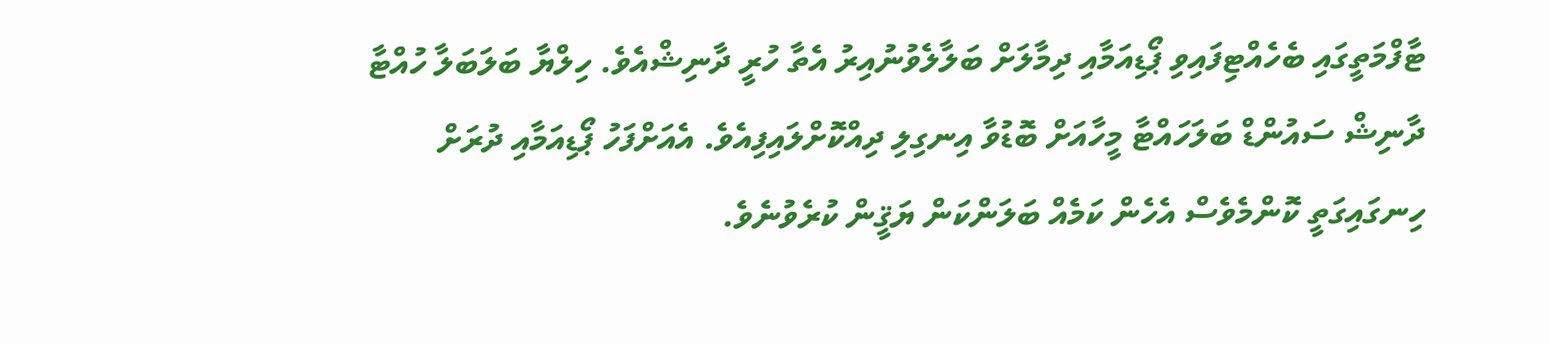ޓާފްމަތީގައި ބެހެއްޓިފައިވި ޕޯޑިއަމާއި ދިމާލަށް ބަލާލެވުނުއިރު އެތާ ހުރީ ދާނިޝްއެވެ. ހިލްޔާ ބަލަބަލާ ހުއްޓާ ދާނިޝް ސައުންޑް ބަލަހައްޓާ މީހާއަށް ބޮޑުވާ އިނގިލި ދިއްކޮށްލައިފިއެވެ. އެއަށްފަހު ޕޯޑިއަމާއި ދުރަށް ހިނގައިގަތީ ކޮންމެވެސް އެހެން ކަމެއް ބަލަންކަން ޔަޤީން ކުރެވުނެވެ.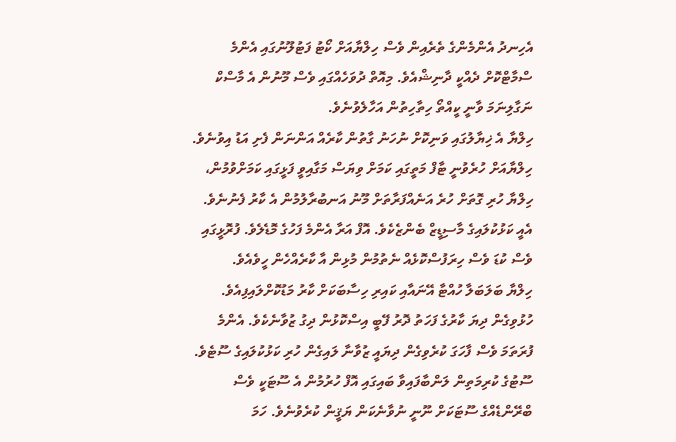އެހިނދު އެންމެންގެ ތެރެއިން ވެސް ހިލްޔާއަށް ކޯޓު ފަޓުލޫނުގައި އެންމެ ސްމާޓްކޮށް ދެއްކީ ދާނިޝްއެވެ. މިއޮތް ދުވަހެއްގައި ވެސް މޫނުން އެ މާސްކް ނަގާލިނަމަ ވާނީ ކީއްތޯ ހިތާހިތުން އަހާލެވުނެވެ.
ހިލްޔާ އެ ޚިޔާލުގައި ވަނިކޮށް ނުހަނު ގާތުން ކާރެއް އަންނަން ފެށި އަޑު އިވުނެވެ. ހިލްޔާއަށް ހުރެވުނީ ޓާފް މަތީގައި ކަމަށް ވިޔަސް މަގާއިވީ ފަޅީގައި ކަމަށްވުމުން، ހިލްޔާ ހުރި ގޮތަށް ހުރެ އަނެއްފަރާތަށް މޫނު އަނބުރާލުމުން އެ ކާރު ފެނުނެވެ.
އެއީ ކަޅުކުލައިގެ މާސިޑީޒް ބެންޒެކެވެ. އޮފް އަރާ އެންމެ ފަހުގެ މޮޑެލެވެ. ފުރޮޅީގައި ވެސް ކުޑަ ވެސް ހިރަފުސްކޮޅެއް ނެތުމުން މުޅިން އާ ކާރެއްހެން ހީވެއެވެ.
ހިލްޔާ ބަލަބަލާ ހުއްޓާ އޭނައާއި ކައިރި ހިސާބަކަށް ކާރު މަޑުކޮށްލައިފިއެވެ. ހުޅުވިގެން ދިޔަ ކާރުގެ ފަހަތު ދޮރު ފޭބީ އިސްކޮޅުން ދިގު ޒުވާނެކެވެ. އެންމެ ފުރަތަމަ ވެސް ފާހަގަ ކުރެވިގެން ދިޔައީ ޒުވާނާ ލައިގެން ހުރި ކަޅުކުލައިގެ ސޫޓެވެ. ސޫޓުގެ ކުރިމަތިން ލަންބާފައިވާ ބައިގައި އޮފް ހުރުމުން އެ ސޫޓަކީ ވެސް ބްރޭންޑެއްގެ ސޫޓަކަށް ނޫނީ ނުވާނެކަން ޔަޤީން ކުރެވުނެވެ. ހަމަ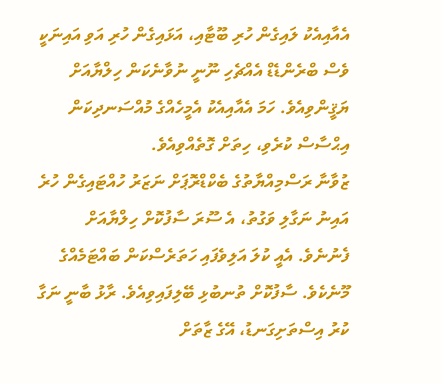އެއާއިއެކު ލައިގެން ހުރި ބޫޓާއި، އަޅައިގެން ހުރި އަވި އައިނަކީ ވެސް ބްރެންޑެޑް އެއްޗެހި ނޫނީ ނުވާނެކަން ހިލްޔާއަށް ޔަޤީންވިއެވެ. ހަމަ އެއާއިއެކު އެމީހެއްގެ މުއްސަނދިކަން އިޙްސާސް ކުރެވި، ހިތަށް ގޮތެއްވިއެވެ.
ޒުވާނާ ރަސްމިއްޔާތުގެ ބެކްޑްރޮޕަށް ނަޒަރު ހުއްޓައިގެން ހުރެ އައިނު ނަގާލި ވަގުތު، އެ ސޫރަ ސާފުކޮށް ހިލްޔާއަށް ފެނުނެވެ. އެއީ ކުލަ އަލިވެފައި ހަތަރެސްކަން ބައްޓަމެއްގެ މޫނެކެވެ. ސާފުކޮށް ތުނބުޅި ބޭލިފައިވިއެވެ. ރާޅު ބާނީ ނަގާ ކުރު އިސްތަށިގަނޑު، އޭގެ ޒާތަށް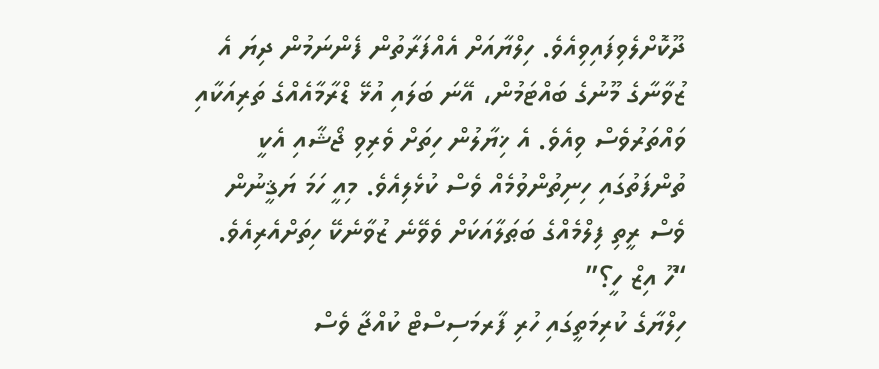ދޫކޮށްލެވިފައިވިއެވެ. ހިލްޔާއަށް އެއްފަރާތުން ފެންނަމުން ދިޔަ އެ ޒުވާނާގެ މޫނުގެ ބައްޓަމުން، އޭނަ ބަލައި އުޅޭ ޑްރާމާއެއްގެ ތަރިއަކާއި ވައްތަރުވެސް ވިއެވެ. އެ ޚިޔާލުން ހިތަށް ވެރިވި ޖޯޝާއި އެކީ ތުންފަތުގައި ހިނިތުންވުމެއް ވެސް ކުޅެލިއެވެ. މިއީ ހަމަ ޔަޤީނުން ވެސް ރީތި ފިލްމެއްގެ ބަޠަލާއަކަށް ވެވޭނެ ޒުވާނެކޭ ހިތަށްއެރިއެވެ.
“ހޫ އިޒް ހީ؟”
ހިލްޔާގެ ކުރިމަތީގައި ހުރި ފާރމަސިސްޓް ކުއްޖާ ވެސް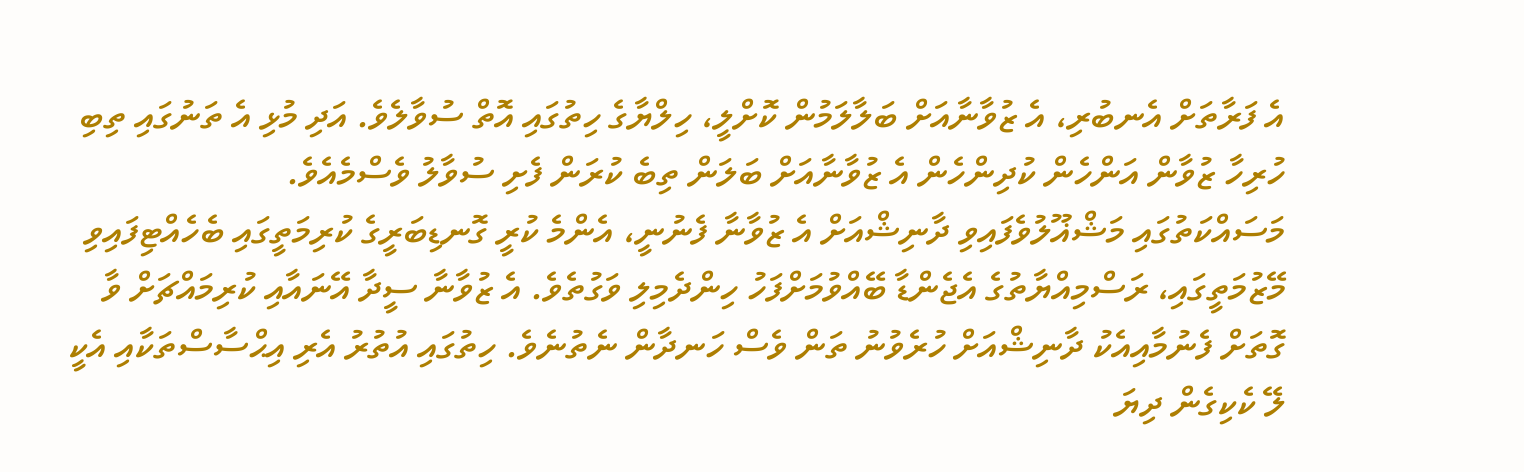އެ ފަރާތަށް އެނބުރި، އެ ޒުވާނާއަށް ބަލާލަމުން ކޮށްލީ، ހިލްޔާގެ ހިތުގައި އޮތް ސުވާލެވެ. އަދި މުޅި އެ ތަނުގައި ތިބި ހުރިހާ ޒުވާން އަންހެން ކުދިންހެން އެ ޒުވާނާއަށް ބަލަން ތިބެ ކުރަން ފެށި ސުވާލު ވެސްމެއެވެ.
މަސައްކަތުގައި މަޝްޣޫލުވެފައިވި ދާނިޝްއަށް އެ ޒުވާނާ ފެނުނީ، އެންމެ ކުރީ ގޮނޑިބަރީގެ ކުރިމަތީގައި ބެހެއްޓިފައިވި މޭޒުމަތީގައި، ރަސްމިއްޔާތުގެ އެޖެންޑާ ބޭއްވުމަށްފަހު ހިންދެމިލި ވަގުތެވެ. އެ ޒުވާނާ ސީދާ އޭނައާއި ކުރިމައްޗަށް ވާ ގޮތަށް ފެނުމާއިއެކު ދާނިޝްއަށް ހުރެވުނު ތަން ވެސް ހަނދާން ނެތުނެވެ. ހިތުގައި އުތުރު އެރި އިޙްސާސްތަކާއި އެކީ ލޭ ކެކިގެން ދިޔަ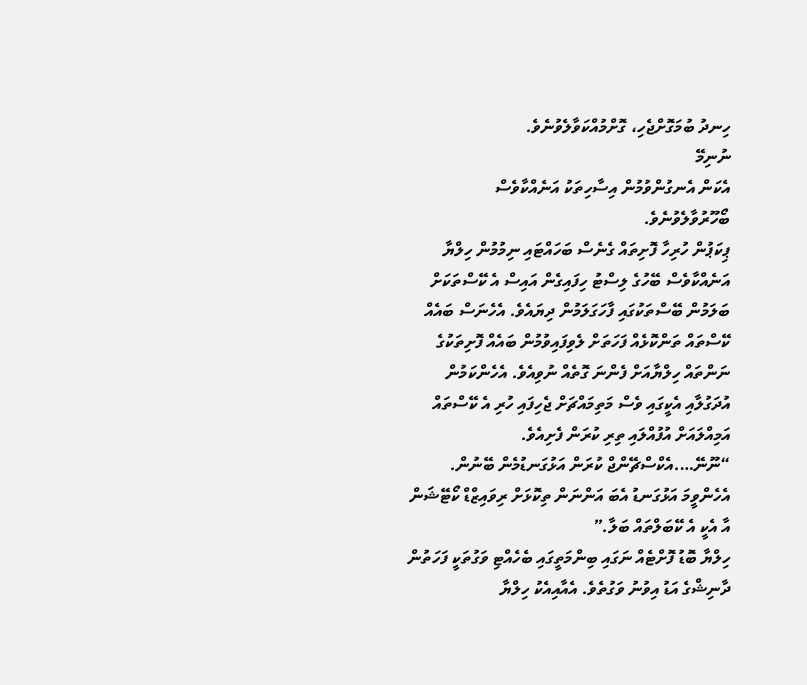ހިނދު ބުމަގޮށްޖެހި، ގޮށްމުއްކަވާލެވުނެވެ.
ނުނިމޭ
އެކަން އެނގުންވުމުން އިސާހިތަކު އަނެއްކާވެސް ބޯހޫރުވާލެވުނެވެ.
ޕިކަޕުން ހުރިހާ ފޮށިތައް ގެނެސް ބަހައްޓައި ނިމުމުން ހިލްޔާ އަނެއްކާވެސް ބޭހުގެ ލިސްޓު ހިފައިގެން އައިސް އެ ކޭސްތަކަށް ބަލަމުން ބޭސްތަކުގައި ފާހަގަލަމުން ދިޔައެވެ. އެހެނަސް ބައެއް ކޭސްތައް ތަންކޮޅެއް ފަހަތަށް ލެވިފައިވުމުން ބައެއް ފޮށިތަކުގެ ނަންތައް ހިލްޔާއަށް ފެންނަ ގޮތެއް ނުވިއެވެ. އެހެންކަމުން އުދަގުލާއި އެކީގައި ވެސް މަތިމައްޗަށް ޖެހިފައި ހުރި އެ ކޭސްތައް އަމިއްލައަށް އުފުއްލައި ތިރި ކުރަން ފެށިއެވެ.
“ނޫނޭ….އެކްސްޗޭންޖް ކުރަން އަޅުގަނޑުމެން ބޭނުން. އެހެންވީމަ އަޅުގަނޑު އެބަ އަންނަން ތިކޮޅަށް ރިވައިޒްޑް ކޯޓޭޝަން އާ އެކީ އެ ކޭބަލްތައް ބަލާ.”
ހިލްޔާ ބޮޑު ފޮށްޓެއް ނަގައި ބިންމަތީގައި ބެހެއްޓި ވަގުތަކީ ފަހަތުން ދާނިޝްގެ އަޑު އިވުނު ވަގުތެވެ. އެއާއިއެކު ހިލްޔާ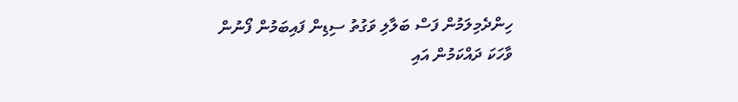ހިންދެމިލަމުން ފަސް ބަލާލި ވަގުތު ސިޑިން ފައިބަމުން ފޯނުން ވާހަކަ ދައްކަމުން އައި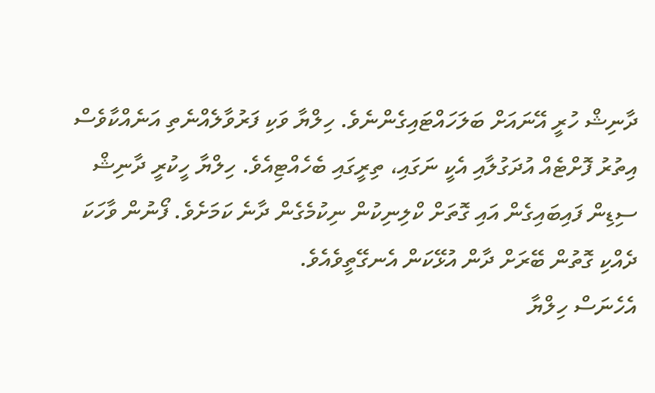ދާނިޝް ހުރީ އޭނައަށް ބަލަހައްޓައިގެންނެވެ. ހިލްޔާ ވަކި ފަރުވާލެއްނެތި އަނެއްކާވެސް އިތުރު ފޮށްޓެއް އުދަގުލާއި އެކީ ނަގައި، ތިރީގައި ބެހެއްޓިއެވެ. ހިލްޔާ ހީކުރީ ދާނިޝް ސިޑިން ފައިބައިގެން އައި ގޮތަށް ކްލިނިކުން ނިކުމެގެން ދާނެ ކަމަށެވެ. ފޯނުން ވާހަކަ ދެއްކި ގޮތުން ބޭރަށް ދާން އުޅޭކަން އެނގޭތީވެއެވެ.
އެހެނަސް ހިލްޔާ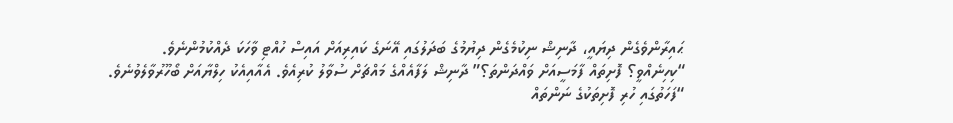ޙައިރާންވެގެން ދިޔައީ، ދާނިޝް ނިކުމެގެން ދިޔުމުގެ ބަދަލުގައި އޭނަގެ ކައިރިއަށް އައިސް ހުއްޓި ވާހަކަ ދެއްކުމުންނެވެ.
“ކިހިނެއްވީ؟ ފޮށިތައް ފާމަސީއަށް ވައްދަންތަ؟” ދާނިޝް ލަފާއެއްގެ މައްޗަށް ސުވާލު ކުރިއެވެ. އެއާއިއެކު ހިލްޔާއަށް ބޯހޫރުވާލެވުނެވެ.
“ފަހަތުގައި ހުރި ފޮށިތަކުގެ ނަންތައް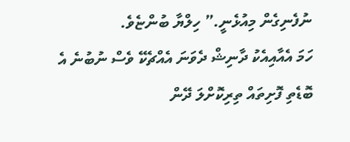ނުފެނިގެން މިއުޅެނީ.” ހިލްޔާ ބުންޏެވެ.
ހަމަ އެއާއިއެކު ދާނިޝް ދެވަނަ އެއްޗެކޭ ވެސް ނުބުނެ އެ ބޮޑެތި ފޮށިތައް ތިރިކޮށްލަ ދޭން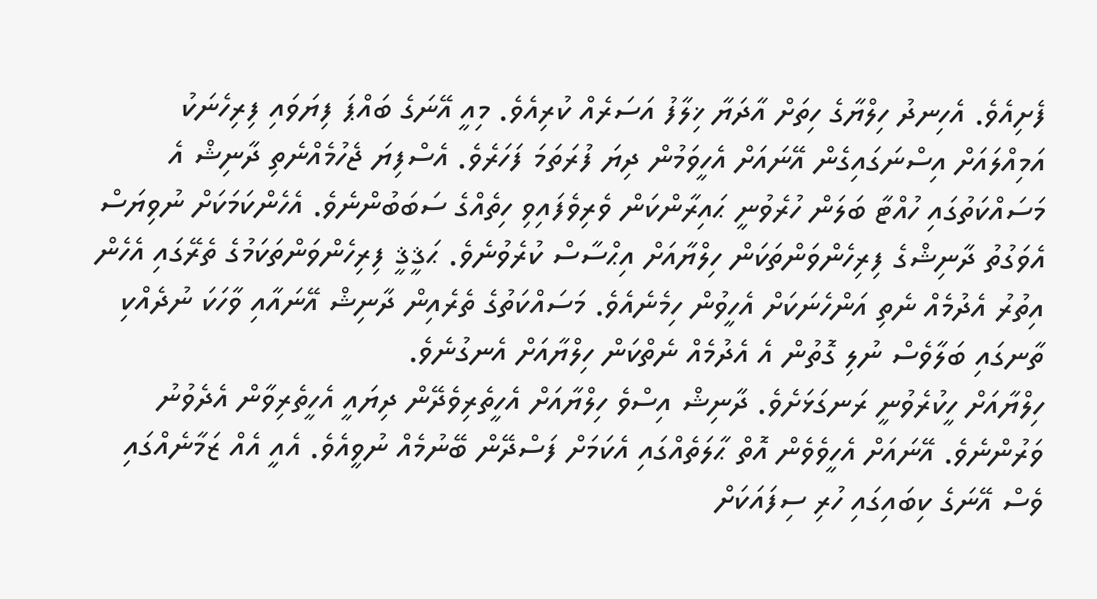ފެށިއެވެ. އެހިނދު ހިލްޔާގެ ހިތަށް އާދަޔާ ޚިލާފު އަސަރެއް ކުރިއެވެ. މިއީ އޭނަގެ ބައްޕަ ފިޔަވައި ފިރިހެނަކު އަމިއްލައަށް އިސްނަގައިގެން އޭނައަށް އެހީވަމުން ދިޔަ ފުރަތަމަ ފަހަރެވެ. އެސްފިޔަ ޖެހުމެއްނެތި ދާނިޝް އެ މަސައްކަތުގައި ހުއްޓާ ބަލަން ހުރެވުނީ ޙައިރާންކަން ވެރިވެފައިވި ހިތެއްގެ ސަބަބުންނެވެ. އެހެންކަމަކަށް ނުވިޔަސް އެވަގުތު ދާނިޝްގެ ފިރިހެންވަންތަކަން ހިލްޔާއަށް އިޙްސާސް ކުރެވުނެވެ. ޙަޤީޤީ ފިރިހެންވަންތަކަމުގެ ތެރޭގައި އެހެން އިތުރު އެދުމެއް ނެތި އަންހެނަކަށް އެހީވުން ހިމެނެއެވެ. މަސައްކަތުގެ ތެރެއިން ދާނިޝް އޭނައާއި ވާހަކަ ނުދެއްކި ތާނގައި ބަލާވެސް ނުލި ގޮތުން އެ އެދުމެއް ނެތްކަން ހިލްޔާއަށް އެނގުނެވެ.
ހިލްޔާއަށް ހީކުރެވުނީ ރަނގަޅަށެވެ. ދާނިޝް އިސްވެ ހިލްޔާއަށް އެހީތެރިވެދޭން ދިޔައީ އެހީތެރިވާން އެދެވުނު ވަރުންނެވެ. އޭނައަށް އެހީވެވެން އޮތް ޙާލަތެއްގައި އެކަމަށް ފަސްދޭން ބޭނުމެއް ނުވީއެވެ. އެއީ އެއް ޒަމާނެއްގައި ވެސް އޭނަގެ ކިބައިގައި ހުރި ސިފައަކަށް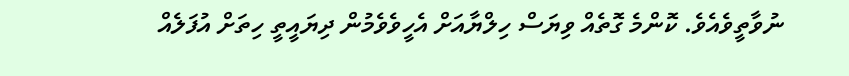ނުވާތީވެއެވެ. ކޮންމެ ގޮތެއް ވިޔަސް ހިލްޔާއަށް އެހީވެވެމުން ދިޔައީތީ ހިތަށް އުފަލެއް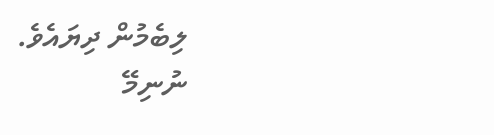ލިބެމުން ދިޔައެވެ.
ނުނިމޭ